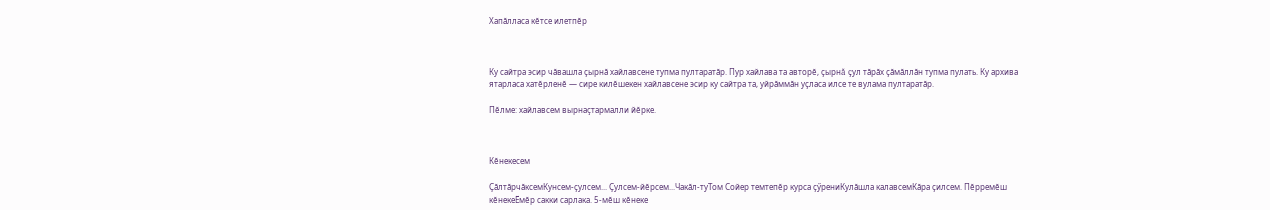Хапăлласа кĕтсе илетпĕр



Ку сайтра эсир чăвашла çырнă хайлавсене тупма пултаратăр. Пур хайлава та авторĕ, çырнă çул тăрăх çăмăллăн тупма пулать. Ку архива ятарласа хатĕрленĕ — сире килĕшекен хайлавсене эсир ку сайтра та, уйрăммăн уçласа илсе те вулама пултаратăр.

Пӗлме: хайлавсем вырнаҫтармалли йӗрке.



Кĕнекесем

ÇăлтăрчăксемКунсем-çулсем... Çулсем-йĕрсем...Чакăл-туТом Сойер темтепĕр курса çӳрениКулăшла калавсемКăра çилсем. Пĕрремĕш кĕнекеĔмĕр сакки сарлака. 5-мĕш кĕнеке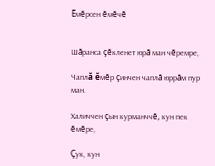Ĕмĕрсен ĕмĕчĕ


Шăранса çĕкленет юрă ман чĕремре,

Чаплă ĕмĕр çинчен чаплă юррăм пур ман.

Халиччен çын курманччĕ, кун пек ĕмĕре,

Çук, кун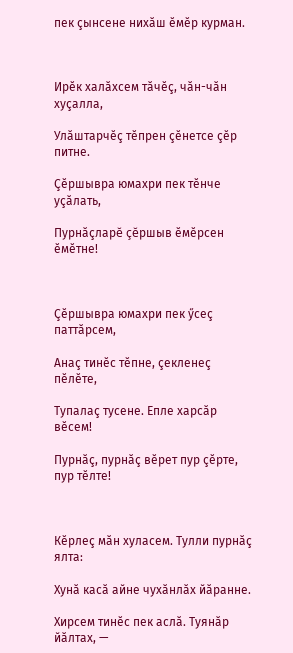пек çынсене нихăш ĕмĕр курман.



Ирĕк халăхсем тăчĕç, чăн-чăн хуçалла,

Улăштарчĕç тĕпрен çĕнетсе çĕр питне.

Çĕршывра юмахри пек тĕнче уçăлать,

Пурнăçларĕ çĕршыв ĕмĕрсен ĕмĕтне!



Çĕршывра юмахри пек ӳсеç паттăрсем,

Анаç тинĕс тĕпне, çекленеç пĕлĕте,

Тупалаç тусене. Епле харсăр вĕсем!

Пурнăç, пурнăç вĕрет пур çĕрте, пур тĕлте!



Кĕрлеç мăн хуласем. Тулли пурнăç ялта:

Хунă касă айне чухăнлăх йăранне.

Хирсем тинĕс пек аслă. Туянăр йăлтах, —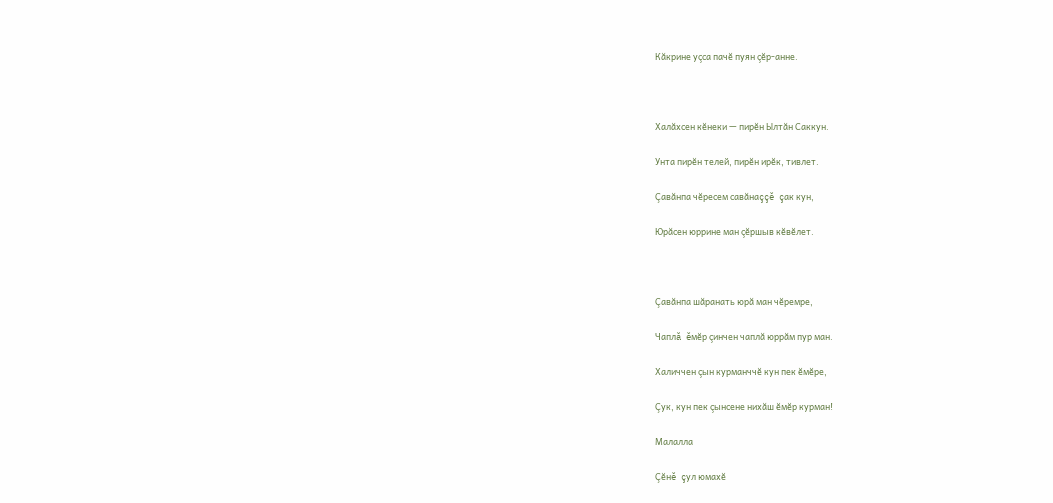Кăкрине уçса пачĕ пуян çĕр-анне.



Халăхсен кĕнеки — пирĕн Ылтăн Саккун.

Унта пирĕн телей, пирĕн ирĕк, тивлет.

Çавăнпа чĕресем савăнаççĕ çак кун,

Юрăсен юррине ман çĕршыв кĕвĕлет.



Çавăнпа шăранать юрă ман чĕремре,

Чаплă ĕмĕр çинчен чаплă юррăм пур ман.

Халиччен çын курманччĕ кун пек ĕмĕре,

Çук, кун пек çынсене нихăш ĕмĕр курман!

Малалла

Çĕнĕ çул юмахĕ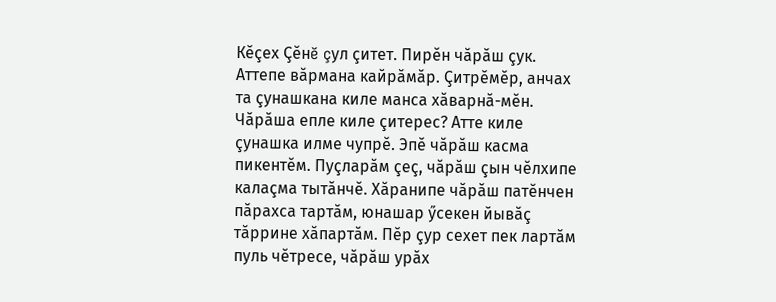Кĕçех Çĕнĕ çул çитет. Пирĕн чăрăш çук. Аттепе вăрмана кайрăмăр. Çитрĕмĕр, анчах та çунашкана киле манса хăварнă-мĕн. Чăрăша епле киле çитерес? Атте киле çунашка илме чупрĕ. Эпĕ чăрăш касма пикентĕм. Пуçларăм çеç, чăрăш çын чĕлхипе калаçма тытăнчĕ. Хăранипе чăрăш патĕнчен пăрахса тартăм, юнашар ӳсекен йывăç тăррине хăпартăм. Пĕр çур сехет пек лартăм пуль чĕтресе, чăрăш урăх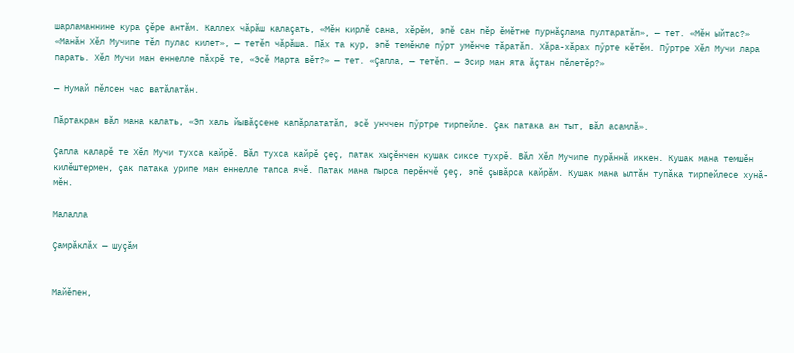шарламаннине кура çĕре антăм. Каллех чăрăш калаçать, «Мĕн кирлĕ сана, хĕрĕм, эпĕ сан пĕр ĕмĕтне пурнăçлама пултаратăп», — тет. «Мĕн ыйтас?» «Манăн Хĕл Мучипе тĕл пулас килет», — тетĕп чăрăша. Пăх та кур, эпĕ темĕнле пӳрт умĕнче тăратăп. Хăра-хăрах пӳрте кĕтĕм. Пӳртре Хĕл Мучи лара парать. Хĕл Мучи ман еннелле пăхрĕ те, «Эсĕ Марта вĕт?» — тет. «Çапла, — тетĕп. — Эсир ман ята ăçтан пĕлетĕр?»

— Нумай пĕлсен час ватăлатăн.

Пăртакран вăл мана калать, «Эп халь йывăçсене капăрлататăп, эсĕ унччен пӳртре тирпейле. Çак патака ан тыт, вăл асамлă».

Çапла каларĕ те Хĕл Мучи тухса кайрĕ. Вăл тухса кайрĕ çеç, патак хыçĕнчен кушак сиксе тухрĕ. Вăл Хĕл Мучипе пурăннă иккен. Кушак мана темшĕн килĕштермен, çак патака урипе ман еннелле тапса ячĕ. Патак мана пырса перĕнчĕ çеç, эпĕ çывăрса кайрăм. Кушак мана ылтăн тупăка тирпейлесе хунă-мĕн.

Малалла

Çамрăклăх — шуçăм


Майĕпен,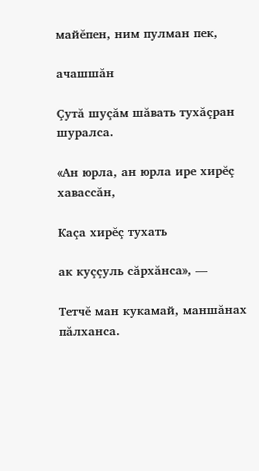майĕпен, ним пулман пек,

ачашшăн

Çутă шуçăм шăвать тухăçран шуралса.

«Ан юрла, ан юрла ире хирĕç хавассăн,

Каçа хирĕç тухать

ак куççуль сăрхăнса», —

Тетчĕ ман кукамай, маншăнах пăлханса.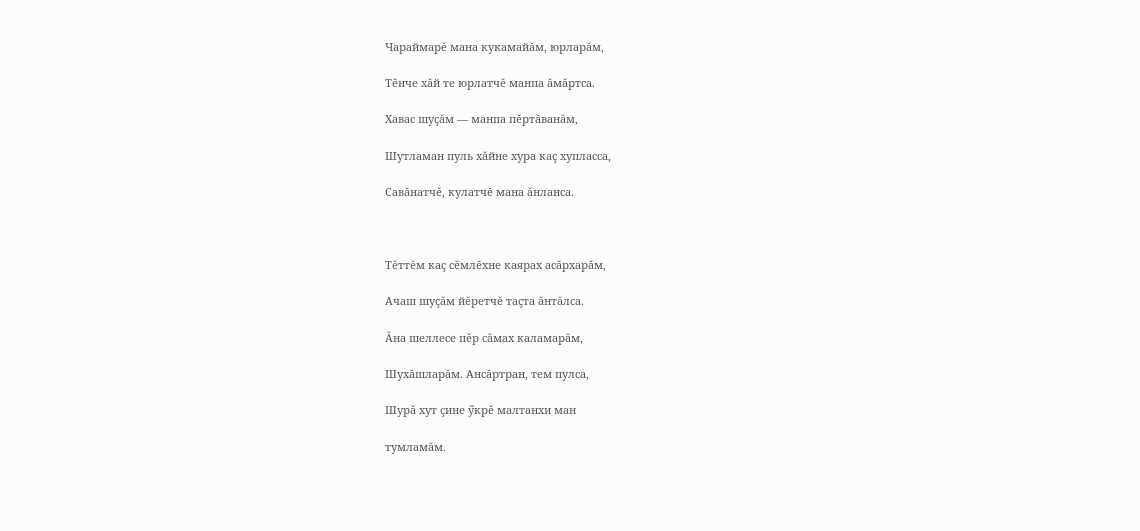Чараймарĕ мана кукамайăм, юрларăм,

Тĕнче хăй те юрлатчĕ манпа ăмăртса.

Хавас шуçăм — манпа пĕртăванăм,

Шутламан пуль хăйне хура каç хупласса,

Савăнатчĕ, кулатчĕ мана ăнланса.



Тĕттĕм каç сĕмлĕхне каярах асăрхарăм,

Ачаш шуçăм йĕретчĕ таçта ăнтăлса.

Ăна шеллесе пĕр сăмах каламарăм,

Шухăшларăм. Ансăртран, тем пулса,

Шурă хут çине ӳкрĕ малтанхи ман

тумламăм.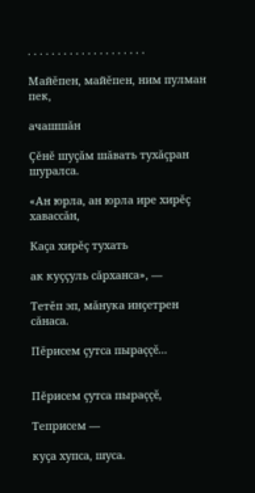. . . . . . . . . . . . . . . . . . . .

Майĕпен, майĕпен, ним пулман пек,

ачашшăн

Çĕнĕ шуçăм шăвать тухăçран шуралса.

«Ан юрла, ан юрла ире хирĕç хавассăн,

Каçа хирĕç тухать

ак куççуль сăрханса», —

Тетĕп эп, мăнука инçетрен сăнаса.

Пĕрисем çутса пыраççĕ...


Пĕрисем çутса пыраççĕ,

Теприсем —

куçа хупса, шуса.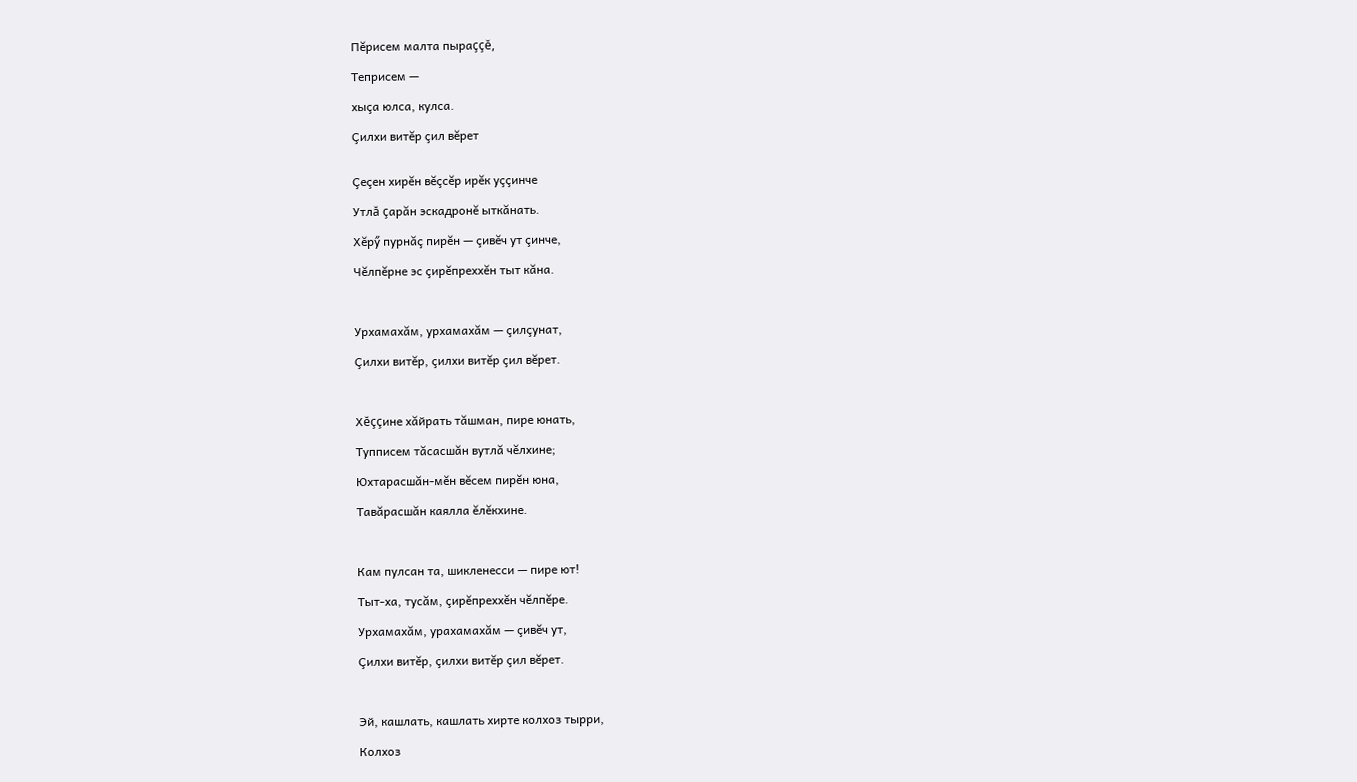Пĕрисем малта пыраççĕ,

Теприсем —

хыçа юлса, кулса.

Çилхи витĕр çил вĕрет


Çеçен хирĕн вĕçсĕр ирĕк уççинче

Утлă çарăн эскадронĕ ыткăнать.

Хĕрӳ пурнăç пирĕн — çивĕч ут çинче,

Чĕлпĕрне эс çирĕпреххĕн тыт кăна.



Урхамахăм, урхамахăм — çилçунат,

Çилхи витĕр, çилхи витĕр çил вĕрет.



Хĕççине хăйрать тăшман, пире юнать,

Тупписем тăсасшăн вутлă чĕлхине;

Юхтарасшăн-мĕн вĕсем пирĕн юна,

Тавăрасшăн каялла ĕлĕкхине.



Кам пулсан та, шикленесси — пире ют!

Тыт-ха, тусăм, çирĕпреххĕн чĕлпĕре.

Урхамахăм, урахамахăм — çивĕч ут,

Çилхи витĕр, çилхи витĕр çил вĕрет.



Эй, кашлать, кашлать хирте колхоз тырри,

Колхоз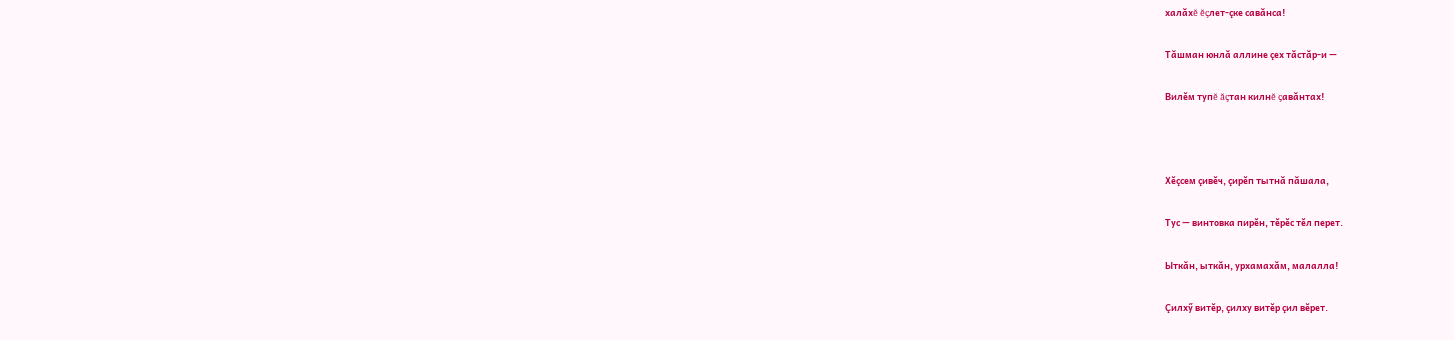халăхĕ ĕçлет-çке савăнса!

Тăшман юнлă аллине çех тăстăр-и —

Вилĕм тупĕ ăçтан килнĕ çавăнтах!



Хĕçсем çивĕч, çирĕп тытнă пăшала,

Тус — винтовка пирĕн, тĕрĕс тĕл перет.

Ыткăн, ыткăн, урхамахăм, малалла!

Çилхӳ витĕр, çилху витĕр çил вĕрет.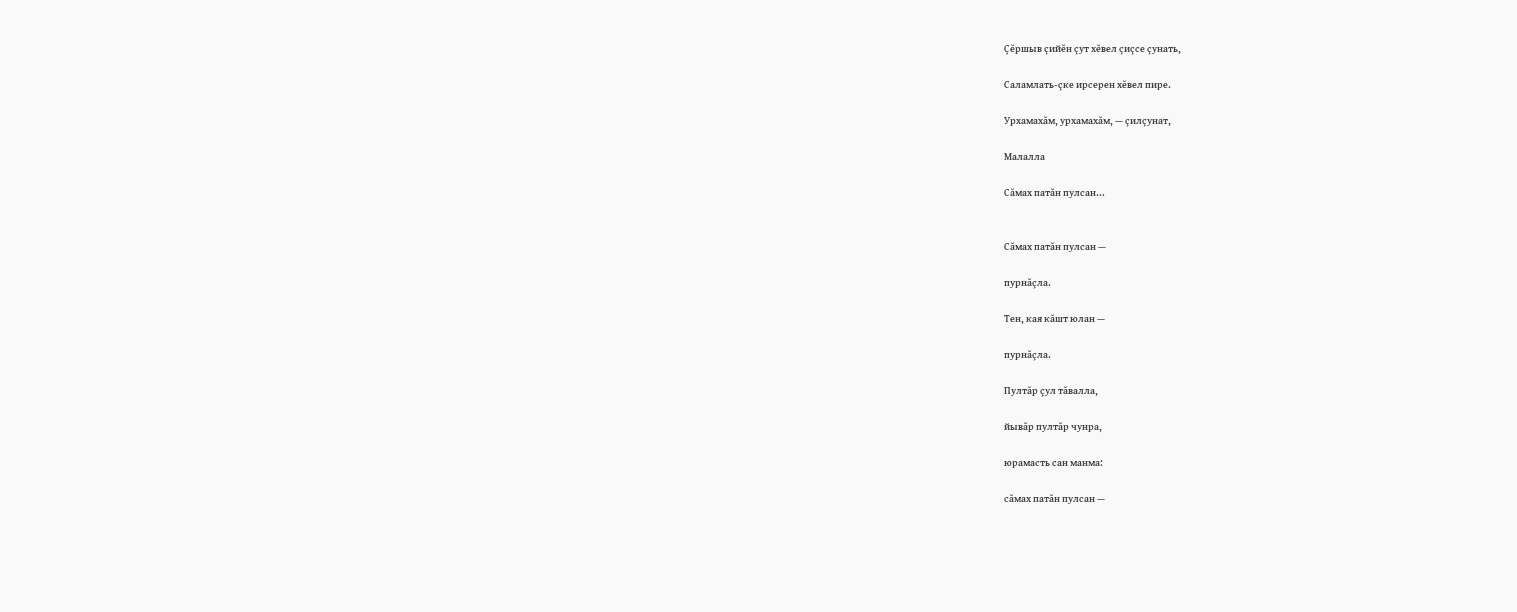Çĕршыв çийĕн çут хĕвел çиçсе çунать,

Саламлать-çке ирсерен хĕвел пире.

Урхамахăм, урхамахăм, — çилçунат,

Малалла

Сăмах патăн пулсан...


Сăмах патăн пулсан —

пурнăçла.

Тен, кая кăшт юлан —

пурнăçла.

Пултăр çул тăвалла,

йывăр пултăр чунра,

юрамасть сан манма:

сăмах патăн пулсан —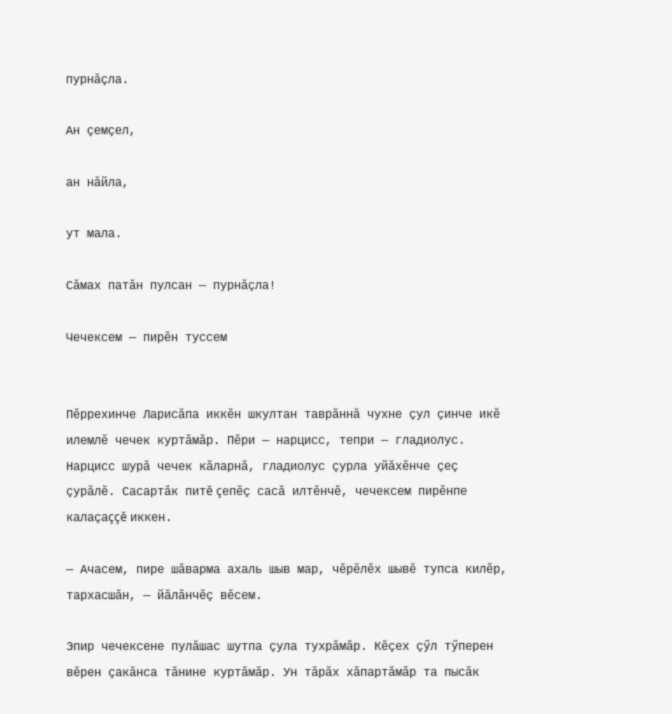пурнăçла.

Ан çемçел,

ан нăйла,

ут мала.

Сăмах патăн пулсан — пурнăçла!

Чечексем — пирĕн туссем


Пĕррехинче Ларисăпа иккĕн шкултан таврăннă чухне çул çинче икĕ илемлĕ чечек куртăмăр. Пĕри — нарцисс, тепри — гладиолус. Нарцисс шурă чечек кăларнă, гладиолус çурла уйăхĕнче çеç çурăлĕ. Сасартăк питĕ çепĕç сасă илтĕнчĕ, чечексем пирĕнпе калаçаççĕ иккен.

— Ачасем, пире шăварма ахаль шыв мар, чĕрĕлĕх шывĕ тупса килĕр, тархасшăн, — йăлăнчĕç вĕсем.

Эпир чечексене пулăшас шутпа çула тухрăмăр. Кĕçех çӳл тӳперен вĕрен çакăнса тăнине куртăмăр. Ун тăрăх хăпартăмăр та пысăк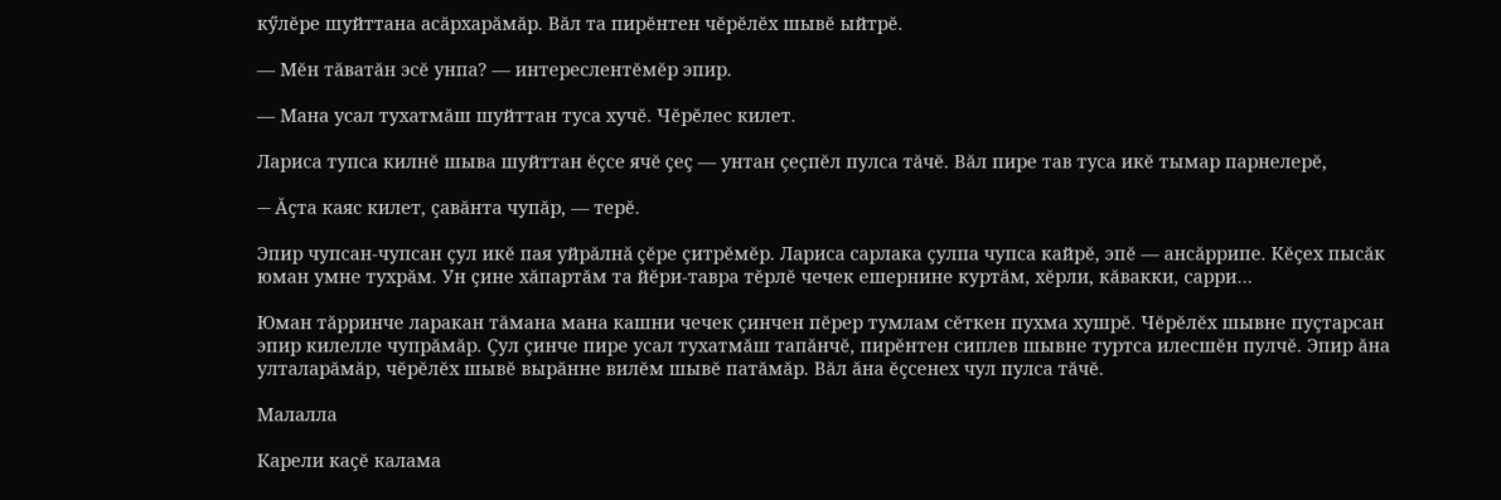кӳлĕре шуйттана асăрхарăмăр. Вăл та пирĕнтен чĕрĕлĕх шывĕ ыйтрĕ.

— Мĕн тăватăн эсĕ унпа? — интереслентĕмĕр эпир.

— Мана усал тухатмăш шуйттан туса хучĕ. Чĕрĕлес килет.

Лариса тупса килнĕ шыва шуйттан ĕçсе ячĕ çеç — унтан çеçпĕл пулса тăчĕ. Вăл пире тав туса икĕ тымар парнелерĕ,

— Ăçта каяс килет, çавăнта чупăр, — терĕ.

Эпир чупсан-чупсан çул икĕ пая уйрăлнă çĕре çитрĕмĕр. Лариса сарлака çулпа чупса кайрĕ, эпĕ — ансăррипе. Кĕçех пысăк юман умне тухрăм. Ун çине хăпартăм та йĕри-тавра тĕрлĕ чечек ешернине куртăм, хĕрли, кăвакки, сарри…

Юман тăрринче ларакан тăмана мана кашни чечек çинчен пĕрер тумлам сĕткен пухма хушрĕ. Чĕрĕлĕх шывне пуçтарсан эпир килелле чупрăмăр. Çул çинче пире усал тухатмăш тапăнчĕ, пирĕнтен сиплев шывне туртса илесшĕн пулчĕ. Эпир ăна улталарăмăр, чĕрĕлĕх шывĕ вырăнне вилĕм шывĕ патăмăр. Вăл ăна ĕçсенех чул пулса тăчĕ.

Малалла

Карели каçĕ калама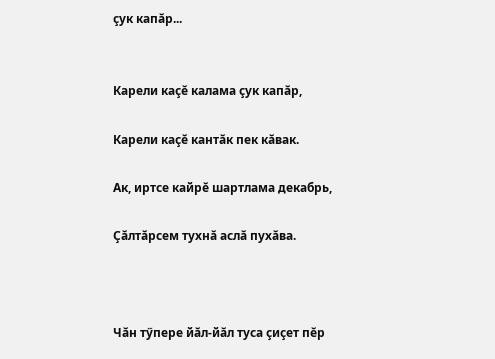çук капăр...


Карели каçĕ калама çук капăр,

Карели каçĕ кантăк пек кăвак.

Ак, иртсе кайрĕ шартлама декабрь,

Çăлтăрсем тухнă аслă пухăва.



Чăн тӳпере йăл-йăл туса çиçет пĕр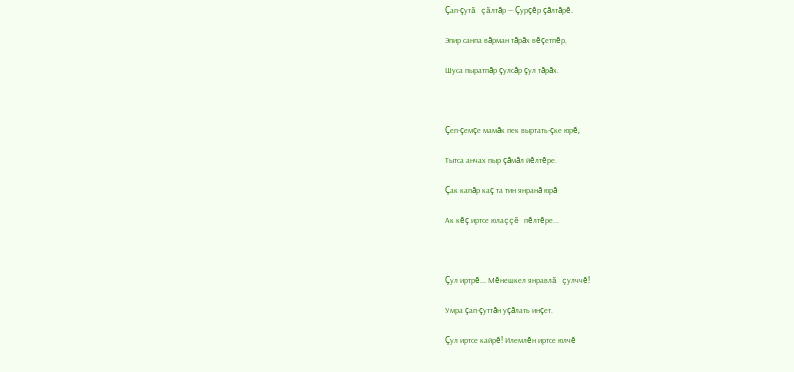Çап-çутă çăлтăр — Çурçĕр çăлтăрĕ.

Эпир санпа вăрман тăрăх вĕçетпĕр,

Шуса пыратпăр çулсăр çул тăрăх.



Çеп-çемçе мамăк пек выртать-çке юрĕ,

Тытса анчах пыр çăмăл йĕлтĕре.

Çак капăр каç та тин янранă юрă

Ак кĕç иртсе юлаççĕ пĕлтĕре...



Çул иртрĕ... Мĕнешкел янравлă çулччĕ!

Умра çап-çуттăн уçăлать инçет.

Çул иртсе кайрĕ! Илемлĕн иртсе юлчĕ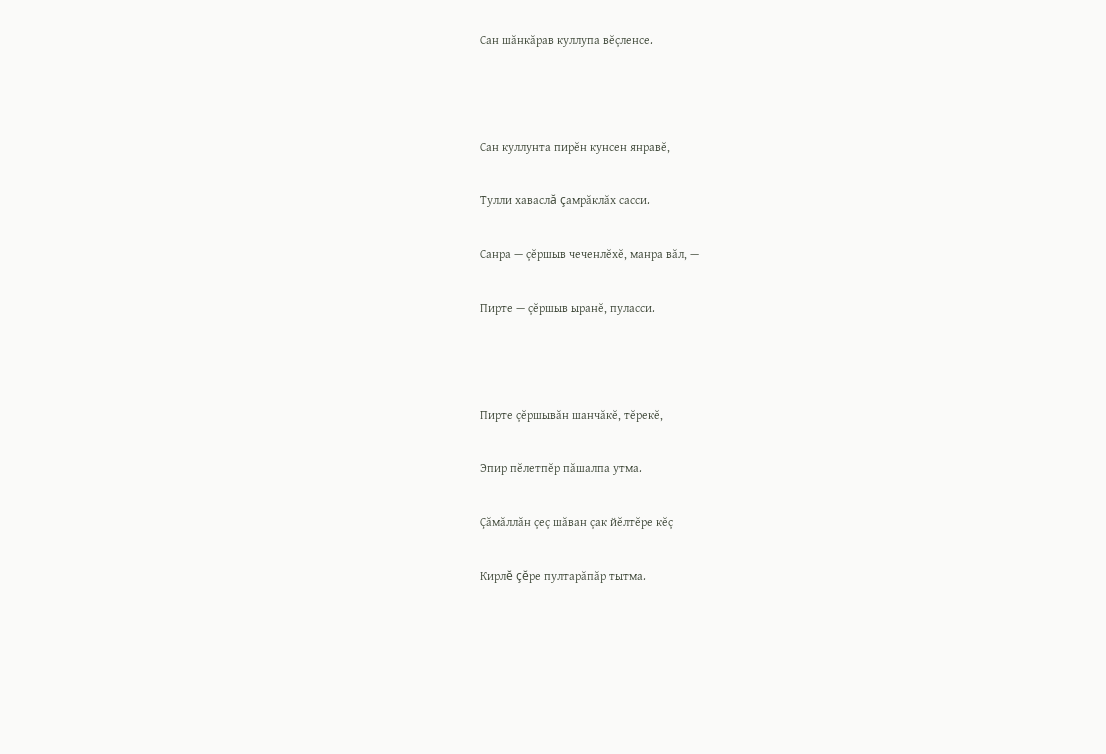Сан шăнкăрав куллупа вĕçленсе.



Сан куллунта пирĕн кунсен янравĕ,

Тулли хаваслă çамрăклăх сасси.

Санра — çĕршыв чеченлĕхĕ, манра вăл, —

Пирте — çĕршыв ыранĕ, пуласси.



Пирте çĕршывăн шанчăкĕ, тĕрекĕ,

Эпир пĕлетпĕр пăшалпа утма.

Çăмăллăн çеç шăван çак йĕлтĕре кĕç

Кирлĕ çĕре пултарăпăр тытма.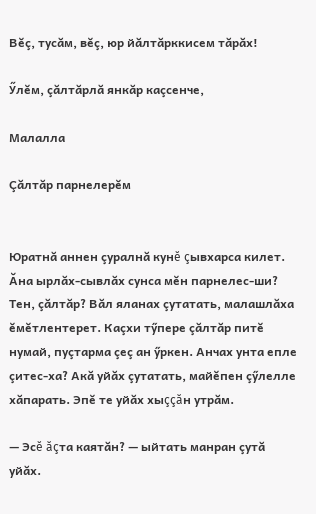Вĕç, тусăм, вĕç, юр йăлтăрккисем тăрăх!

Ӳлĕм, çăлтăрлă янкăр каçсенче,

Малалла

Çăлтăр парнелерĕм


Юратнă аннен çуралнă кунĕ çывхарса килет. Ăна ырлăх-сывлăх сунса мĕн парнелес-ши? Тен, çăлтăр? Вăл яланах çутатать, малашлăха ĕмĕтлентерет. Каçхи тӳпере çăлтăр питĕ нумай, пуçтарма çеç ан ӳркен. Анчах унта епле çитес-ха? Акă уйăх çутатать, майĕпен çӳлелле хăпарать. Эпĕ те уйăх хыççăн утрăм.

— Эсĕ ăçта каятăн? — ыйтать манран çутă уйăх.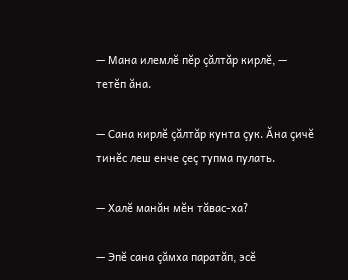— Мана илемлĕ пĕр çăлтăр кирлĕ, — тетĕп ăна.

— Сана кирлĕ çăлтăр кунта çук. Ăна çичĕ тинĕс леш енче çеç тупма пулать.

— Халĕ манăн мĕн тăвас-ха?

— Эпĕ сана çăмха паратăп, эсĕ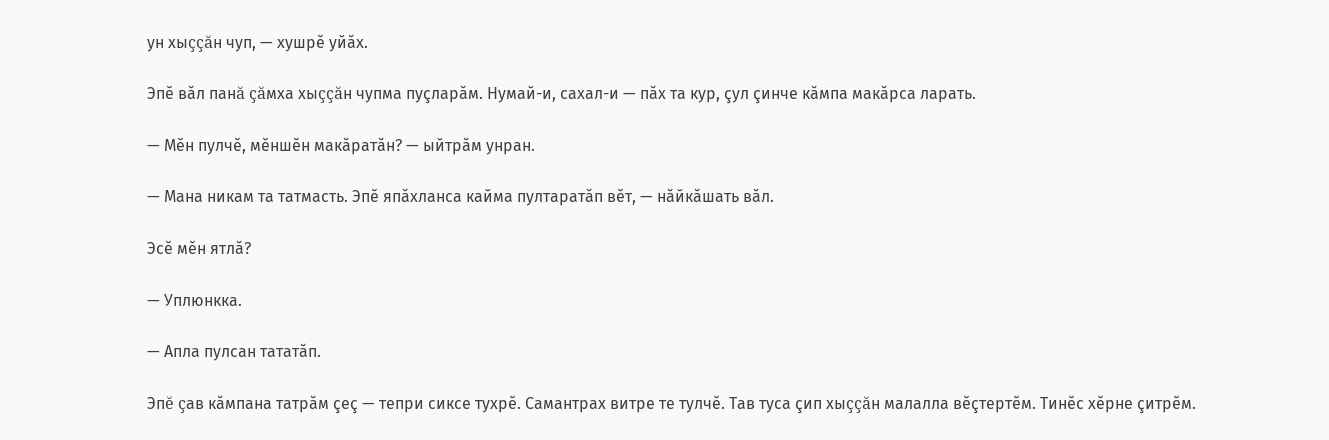ун хыççăн чуп, — хушрĕ уйăх.

Эпĕ вăл панă çăмха хыççăн чупма пуçларăм. Нумай-и, сахал-и — пăх та кур, çул çинче кăмпа макăрса ларать.

— Мĕн пулчĕ, мĕншĕн макăратăн? — ыйтрăм унран.

— Мана никам та татмасть. Эпĕ япăхланса кайма пултаратăп вĕт, — нăйкăшать вăл.

Эсĕ мĕн ятлă?

— Уплюнкка.

— Апла пулсан тататăп.

Эпĕ çав кăмпана татрăм çеç — тепри сиксе тухрĕ. Самантрах витре те тулчĕ. Тав туса çип хыççăн малалла вĕçтертĕм. Тинĕс хĕрне çитрĕм.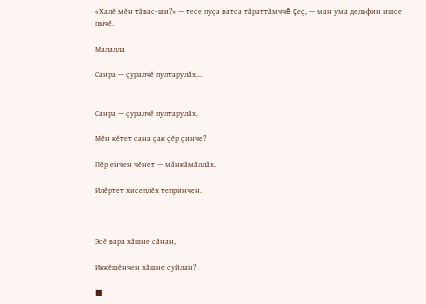«Халĕ мĕн тăвас-ши?» — тесе пуçа ватса тăраттăмччĕ çеç, — ман ума дельфин ишсе пычĕ.

Малалла

Санра — çуралчĕ пултарулăх...


Санра — çуралчĕ пултарулăх.

Мĕн кĕтет сана çак çĕр çинче?

Пĕр енчен чĕнет — мăнкăмăллăх.

Илĕртет хисеплĕх тепринчен.



Эсĕ вара хăшне сăнан,

Иккĕшĕнчен хăшне суйлан?

■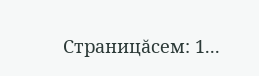Страницăсем: 1...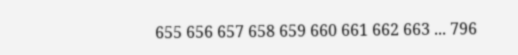655 656 657 658 659 660 661 662 663 ... 796